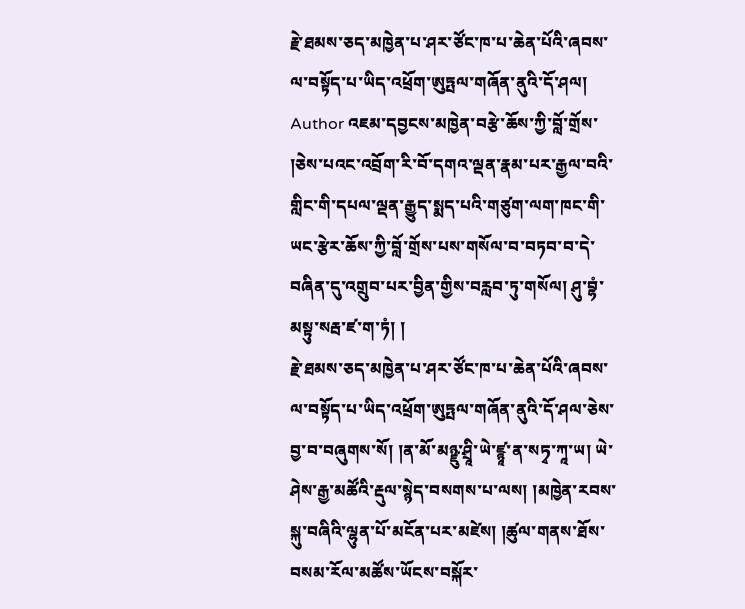རྗེ་ཐམས་ཅད་མཁྱེན་པ་ཤར་ཙོང་ཁ་པ་ཆེན་པོའི་ཞབས་ལ་བསྟོད་པ་ཡིད་འཕྲོག་ཨུཏྤལ་གཞོན་ནུའི་དོ་ཤལ།
Author འཇམ་དབྱངས་མཁྱེན་བརྩེ་ཆོས་ཀྱི་བློ་གྲོས་
།ཅེས་པའང་འབྲོག་རི་བོ་དགའ་ལྡན་རྣམ་པར་རྒྱལ་བའི་གླིང་གི་དཔལ་ལྡན་རྒྱུད་སྨད་པའི་གཙུག་ལག་ཁང་གི་ཡང་རྩེར་ཆོས་ཀྱི་བློ་གྲོས་པས་གསོལ་བ་བཏབ་བ་དེ་བཞིན་དུ་འགྲུབ་པར་བྱིན་གྱིས་བརླབ་ཏུ་གསོལ། ཤུ་བྷཾ་མསྟུ་སརྦ་ཛ་ག་ཏཾ། །
རྗེ་ཐམས་ཅད་མཁྱེན་པ་ཤར་ཙོང་ཁ་པ་ཆེན་པོའི་ཞབས་ལ་བསྟོད་པ་ཡིད་འཕྲོག་ཨུཏྤལ་གཞོན་ནུའི་དོ་ཤལ་ཅེས་བྱ་བ་བཞུགས་སོ། །ན་མོ་མཉྫུ་ཤྲཱི་ཡེ་ཛྙཱ་ན་སཏྭ་ཀཱ་ཡ། ཡེ་ཤེས་རྒྱ་མཚོའི་རྡུལ་སྙེད་བསགས་པ་ལས། །མཁྱེན་རབས་སྐུ་བཞིའི་ལྷུན་པོ་མངོན་པར་མཛེས། །ཚུལ་གནས་ཐོས་བསམ་རོལ་མཚོས་ཡོངས་བསྐོར་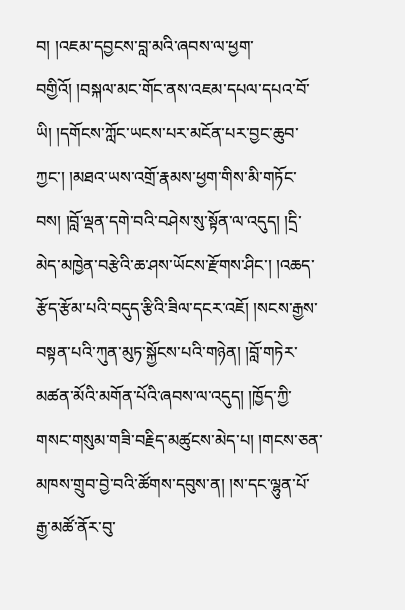བ། །འཇམ་དབྱངས་བླ་མའི་ཞབས་ལ་ཕྱག་བགྱིའོ། །བསྐལ་མང་གོང་ནས་འཇམ་དཔལ་དཔའ་བོ་ཡི། །དགོངས་ཀློང་ཡངས་པར་མངོན་པར་བྱང་ཆུབ་ཀྱང་། །མཐའ་ཡས་འགྲོ་རྣམས་ཕྱག་གིས་མི་གཏོང་བས། །བློ་ལྡན་དགེ་བའི་བཤེས་སུ་སྟོན་ལ་འདུད། །དྲི་མེད་མཁྱེན་བརྩེའི་ཆ་ཤས་ཡོངས་རྫོགས་ཤིང་། །འཆད་རྩོད་རྩོམ་པའི་བདུད་རྩིའི་ཟིལ་དངར་འཇོ། །སངས་རྒྱས་བསྟན་པའི་ཀུན་མུཏ་སྐྱོངས་པའི་གཉེན། །བློ་གཏེར་མཚན་མོའི་མགོན་པོའི་ཞབས་ལ་འདུད། །ཁྱོད་ཀྱི་གསང་གསུམ་གཟི་བརྗིད་མཚུངས་མེད་པ། །གངས་ཅན་མཁས་གྲུབ་བྱེ་བའི་ཚོགས་དབུས་ན། །ས་དང་ལྷུན་པོ་རྒྱ་མཚོ་ནོར་བུ་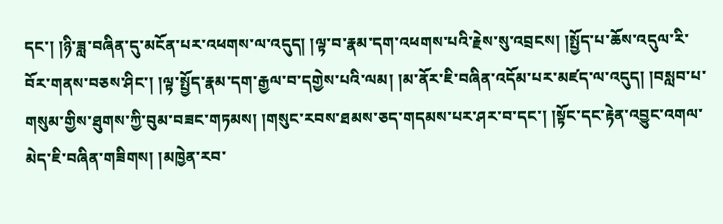དང་། །ཉི་ཟླ་བཞིན་དུ་མངོན་པར་འཕགས་ལ་འདུད། །ལྟ་བ་རྣམ་དག་འཕགས་པའི་རྗེས་སུ་འབྲངས། །སྤྱོད་པ་ཆོས་འདུལ་རི་བོར་གནས་བཅས་ཤིང་། །ལྟ་སྤྱོད་རྣམ་དག་རྒྱལ་བ་དགྱེས་པའི་ལམ། །མ་ནོར་ཇི་བཞིན་འདོམ་པར་མཛད་ལ་འདུད། །བསླབ་པ་གསུམ་གྱིས་ཐུགས་ཀྱི་བུམ་བཟང་གཏམས། །གསུང་རབས་ཐམས་ཅད་གདམས་པར་ཤར་བ་དང་། །སྟོང་དང་རྟེན་འབྱུང་འགལ་མེད་ཇི་བཞིན་གཟིགས། །མཁྱེན་རབ་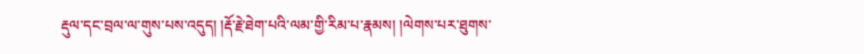རྡུལ་དང་བྲལ་ལ་གུས་པས་འདུད། །རྡོ་རྗེ་ཐེག་པའི་ལམ་གྱི་རིམ་པ་རྣམས། །ལེགས་པར་ཐུགས་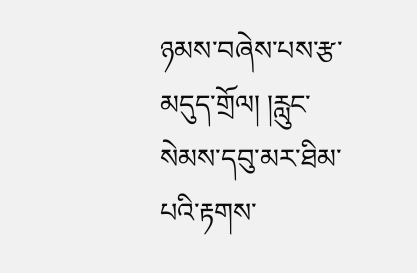ཉམས་བཞེས་པས་རྩ་མདུད་གྲོལ། །རླུང་སེམས་དབུ་མར་ཐིམ་པའི་རྟགས་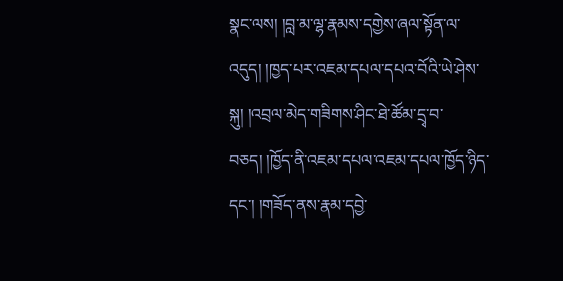སྣང་ལས། །བླ་མ་ལྷ་རྣམས་དགྱེས་ཞལ་སྟོན་ལ་འདུད། །ཁྱད་པར་འཇམ་དཔལ་དཔའ་བོའི་ཡེ་ཤེས་སྐུ། །འབྲལ་མེད་གཟིགས་ཤིང་ཐེ་ཚོམ་དྲྭ་བ་བཅད། །ཁྱོད་ནི་འཇམ་དཔལ་འཇམ་དཔལ་ཁྱོད་ཉིད་དང་། །གཟོད་ནས་རྣམ་དབྱེ་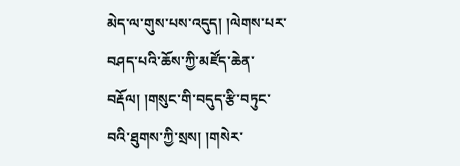མེད་ལ་གུས་པས་འདུད། །ལེགས་པར་བཤད་པའི་ཆོས་ཀྱི་མཛོད་ཆེན་བརྡོལ། །གསུང་གི་བདུད་རྩི་བཏུང་བའི་ཐུགས་ཀྱི་སྲས། །གསེར་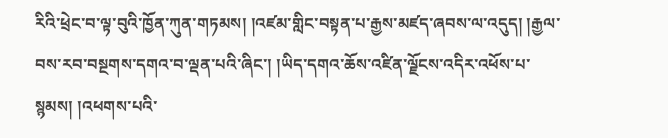རིའི་ཕྲེང་བ་ལྟ་བུའི་ཁྱོན་ཀུན་གཏམས། །འཛམ་གླིང་བསྟན་པ་རྒྱས་མཛད་ཞབས་ལ་འདུད། །རྒྱལ་བས་རབ་བསྔགས་དགའ་བ་ལྡན་པའི་ཞིང་། །ཡིད་དགའ་ཆོས་འཛིན་ལྗོངས་འདིར་འཕོས་པ་སྙམས། །འཕགས་པའི་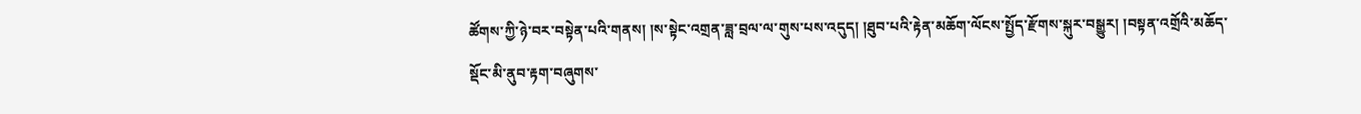ཚོགས་ཀྱི་ཉེ་བར་བསྟེན་པའི་གནས། །ས་སྟེང་འགྲན་ཟླ་བྲལ་ལ་གུས་པས་འདུད། །ཐུབ་པའི་རྟེན་མཆོག་ལོངས་སྤྱོད་རྫོགས་སྐུར་བསྒྱུར། །བསྟན་འགྲོའི་མཆོད་སྡོང་མི་ནུབ་རྟག་བཞུགས་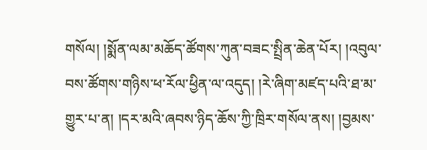གསོལ། །སྨོན་ལམ་མཆོད་ཚོགས་ཀུན་བཟང་སྤྲིན་ཆེན་པོར། །འབུལ་བས་ཚོགས་གཉིས་ཕ་རོལ་ཕྱིན་ལ་འདུད། །རེ་ཞིག་མཛད་པའི་ཐ་མ་གྱུར་པ་ན། །དར་མའི་ཞབས་ཉིད་ཆོས་ཀྱི་ཁྲིར་གསོལ་ནས། །བྱམས་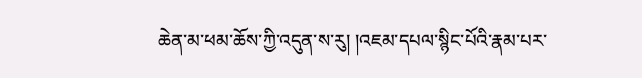ཆེན་མ་ཕམ་ཆོས་ཀྱི་འདུན་ས་རུ། །འཇམ་དཔལ་སྙིང་པོའི་རྣམ་པར་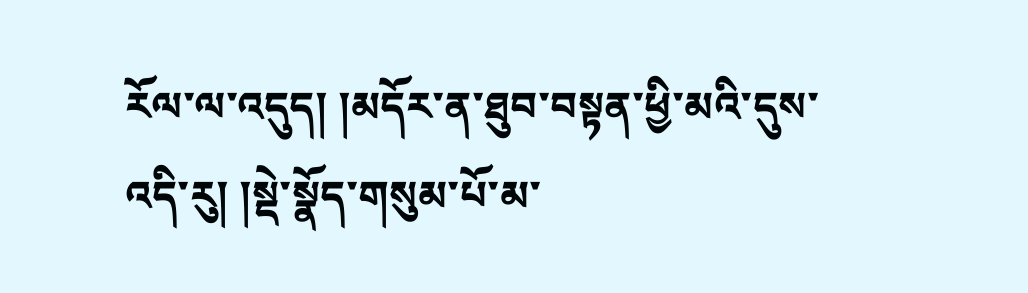རོལ་ལ་འདུད། །མདོར་ན་ཐུབ་བསྟན་ཕྱི་མའི་དུས་འདི་རུ། །སྡེ་སྣོད་གསུམ་པོ་མ་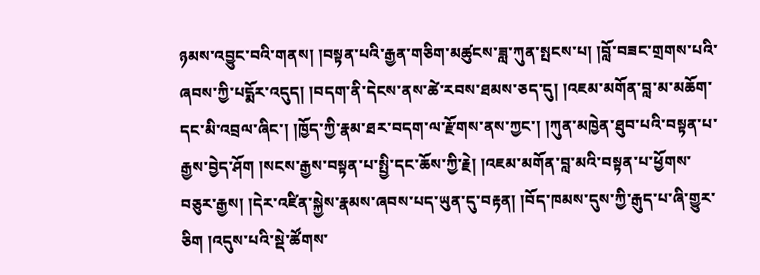ཉམས་འབྱུང་བའི་གནས། །བསྟན་པའི་རྒྱན་གཅིག་མཚུངས་ཟླ་ཀུན་སྤངས་པ། །བློ་བཟང་གྲགས་པའི་ཞབས་ཀྱི་པདྨོར་འདུད། །བདག་ནི་དེངས་ནས་ཚེ་རབས་ཐམས་ཅད་དུ། །འཇམ་མགོན་བླ་མ་མཆོག་དང་མི་འབྲལ་ཞིང་། །ཁྱོད་ཀྱི་རྣམ་ཐར་བདག་ལ་རྫོགས་ནས་ཀྱང་། །ཀུན་མཁྱེན་ཐུབ་པའི་བསྟན་པ་རྒྱས་བྱེད་ཤོག །སངས་རྒྱས་བསྟན་པ་སྤྱི་དང་ཆོས་ཀྱི་རྗེ། །འཇམ་མགོན་བླ་མའི་བསྟན་པ་ཕྱོགས་བཅུར་རྒྱས། །དེར་འཛིན་སྐྱེས་རྣམས་ཞབས་པད་ཡུན་དུ་བརྟན། །བོད་ཁམས་དུས་ཀྱི་རྒུད་པ་ཞི་གྱུར་ཅིག །འདུས་པའི་སྡེ་ཚོགས་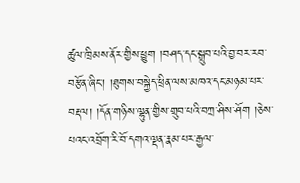ཚུལ་ཁྲིམས་ནོར་གྱིས་ཕྱུག །བཤད་དང་སྒྲུབ་པའི་བྱ་བར་རབ་བརྩོན་ཞིང་། །ཐུགས་བསྐྱེད་ཕྲིན་ལས་མཁའ་དང་མཉམ་པར་བརྡལ། །དོན་གཉིས་ལྷུན་གྱིས་གྲུབ་པའི་བཀྲ་ཤིས་ཤོག །ཅེས་པའང་འབྲོག་རི་བོ་དགའ་ལྡན་རྣམ་པར་རྒྱལ་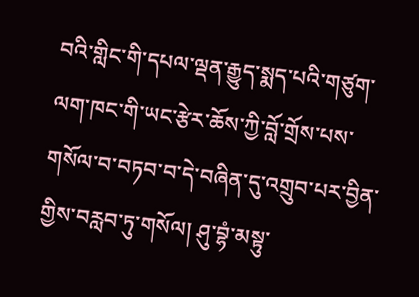བའི་གླིང་གི་དཔལ་ལྡན་རྒྱུད་སྨད་པའི་གཙུག་ལག་ཁང་གི་ཡང་རྩེར་ཆོས་ཀྱི་བློ་གྲོས་པས་གསོལ་བ་བཏབ་བ་དེ་བཞིན་དུ་འགྲུབ་པར་བྱིན་གྱིས་བརླབ་ཏུ་གསོལ། ཤུ་བྷཾ་མསྟུ་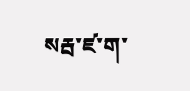སརྦ་ཛ་ག་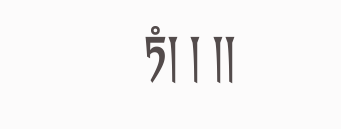ཏཾ། ། །།